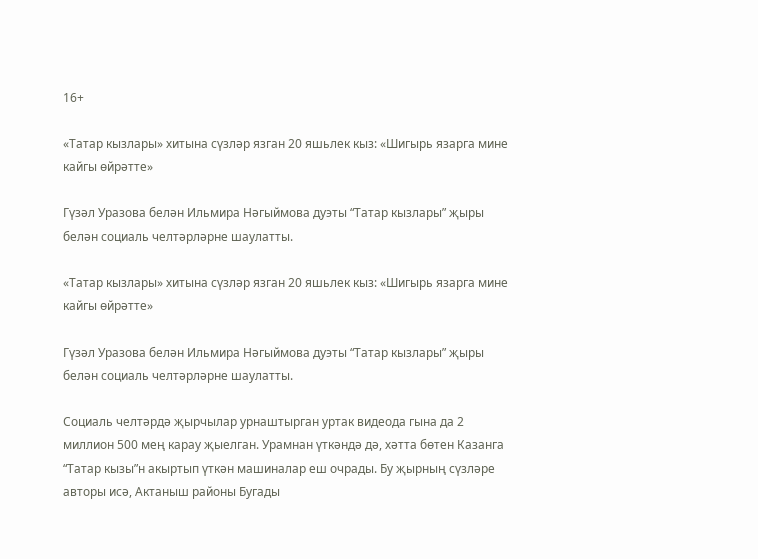16+

«Татар кызлары» хитына сүзләр язган 20 яшьлек кыз: «Шигырь язарга мине кайгы өйрәтте»

Гүзәл Уразова белән Ильмира Нәгыймова дуэты “Татар кызлары” җыры белән социаль челтәрләрне шаулатты.

«Татар кызлары» хитына сүзләр язган 20 яшьлек кыз: «Шигырь язарга мине кайгы өйрәтте»

Гүзәл Уразова белән Ильмира Нәгыймова дуэты “Татар кызлары” җыры белән социаль челтәрләрне шаулатты.

Социаль челтәрдә җырчылар урнаштырган уртак видеода гына да 2 миллион 500 мең карау җыелган. Урамнан үткәндә дә, хәтта бөтен Казанга “Татар кызы”н акыртып үткән машиналар еш очрады. Бу җырның сүзләре авторы исә, Актаныш районы Бугады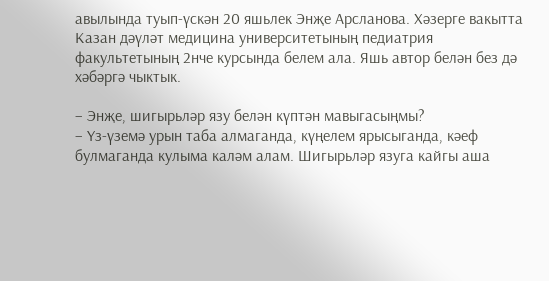авылында туып-үскән 20 яшьлек Энҗе Арсланова. Хәзерге вакытта Казан дәүләт медицина университетының педиатрия факультетының 2нче курсында белем ала. Яшь автор белән без дә хәбәргә чыктык.

– Энҗе, шигырьләр язу белән күптән мавыгасыңмы?
– Үз-үземә урын таба алмаганда, күңелем ярысыганда, кәеф булмаганда кулыма каләм алам. Шигырьләр язуга кайгы аша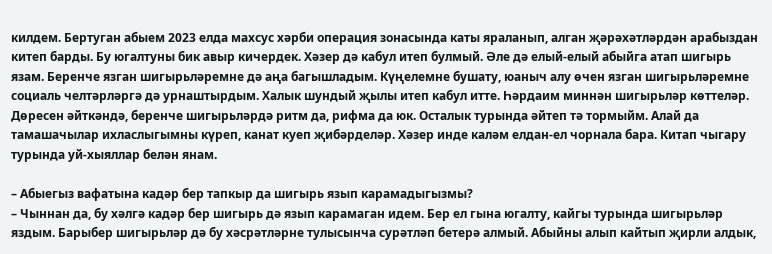килдем. Бертуган абыем 2023 елда махсус хәрби операция зонасында каты яраланып, алган җәрәхәтләрдән арабыздан китеп барды. Бу югалтуны бик авыр кичердек. Хәзер дә кабул итеп булмый. Әле дә елый-елый абыйга атап шигырь язам. Беренче язган шигырьләремне дә аңа багышладым. Күңелемне бушату, юаныч алу өчен язган шигырьләремне социаль челтәрләргә дә урнаштырдым. Халык шундый җылы итеп кабул итте. Һәрдаим миннән шигырьләр көттеләр. Дөресен әйткәндә, беренче шигырьләрдә ритм да, рифма да юк. Осталык турында әйтеп тә тормыйм. Алай да тамашачылар ихласлыгымны күреп, канат куеп җибәрделәр. Хәзер инде каләм елдан-ел чорнала бара. Китап чыгару турында уй-хыяллар белән янам.

– Абыегыз вафатына кадәр бер тапкыр да шигырь язып карамадыгызмы?
– Чыннан да, бу хәлгә кадәр бер шигырь дә язып карамаган идем. Бер ел гына югалту, кайгы турында шигырьләр яздым. Барыбер шигырьләр дә бу хәсрәтләрне тулысынча сурәтләп бетерә алмый. Абыйны алып кайтып җирли алдык,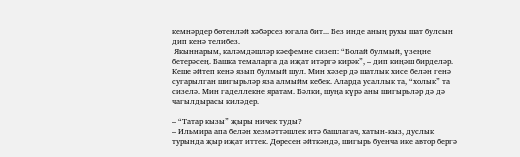кемнәрдер бөтенләй хәбәрсез югала бит... Без инде аның рухы шат булсын дип кенә телибез.
 Якыннарым, каләмдәшләр кәефемне сизеп: “Болай булмый, үзеңне бетерәсең. Башка темаларга да иҗат итәргә кирәк”, – дип киңәш бирделәр. Кеше әйтеп кенә язып булмый шул. Мин хәзер дә шатлык хисе белән генә сугарылган шигырьләр яза алмыйм кебек. Аларда усаллык та, “холык” та сизелә. Мин гаделлекне яратам. Бәлки, шуңа күрә аны шигырьләр дә дә чагылдырасы киләдер.

– “Татар кызы” җыры ничек туды?
– Ильмира апа белән хезмәттәшлек итә башлагач, хатын-кыз, дуслык турында җыр иҗат иттек. Дөресен әйткәндә, шигырь буенча ике автор бергә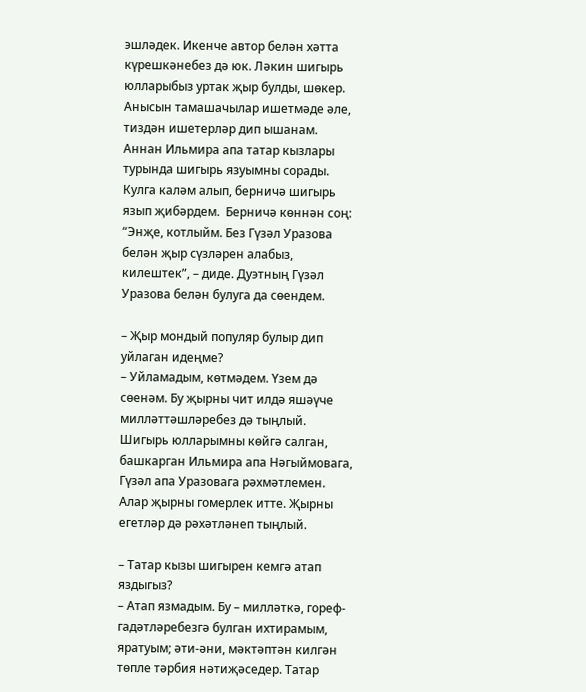эшләдек. Икенче автор белән хәтта күрешкәнебез дә юк. Ләкин шигырь юлларыбыз уртак җыр булды, шөкер. Анысын тамашачылар ишетмәде әле, тиздән ишетерләр дип ышанам. Аннан Ильмира апа татар кызлары турында шигырь язуымны сорады. Кулга каләм алып, берничә шигырь язып җибәрдем.  Берничә көннән соң: “Энҗе, котлыйм. Без Гүзәл Уразова белән җыр сүзләрен алабыз, килештек”, – диде. Дуэтның Гүзәл Уразова белән булуга да сөендем.

– Җыр мондый популяр булыр дип уйлаган идеңме?
– Уйламадым, көтмәдем. Үзем дә сөенәм. Бу җырны чит илдә яшәүче милләттәшләребез дә тыңлый. Шигырь юлларымны көйгә салган, башкарган Ильмира апа Нәгыймовага, Гүзәл апа Уразовага рәхмәтлемен. Алар җырны гомерлек итте. Җырны егетләр дә рәхәтләнеп тыңлый.

– Татар кызы шигырен кемгә атап яздыгыз?
– Атап язмадым. Бу – милләткә, гореф-гадәтләребезгә булган ихтирамым, яратуым; әти-әни, мәктәптән килгән төпле тәрбия нәтиҗәседер. Татар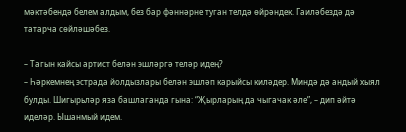мәктәбендә белем алдым, без бар фәннәрне туган телдә өйрәндек. Гаиләбездә дә татарча сөйләшәбез.

– Тагын кайсы артист белән эшләргә теләр идең?
– Һәркемнең эстрада йолдызлары белән эшләп карыйсы киләдер. Миндә дә андый хыял булды. Шигырьләр яза башлаганда гына: “Җырларың да чыгачак әле”, – дип әйтә иделәр. Ышанмый идем.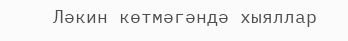Ләкин көтмәгәндә хыяллар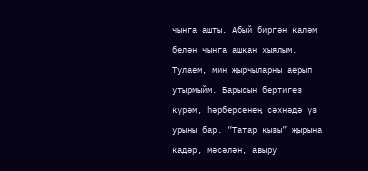чынга ашты. Абый биргән каләм белән чынга ашкан хыялым. Тулаем, мин җырчыларны аерып утырмыйм. Барысын бертигез күрәм, һәрберсенең сәхнәдә үз урыны бар. “Татар кызы” җырына кадәр, мәсәлән, авыру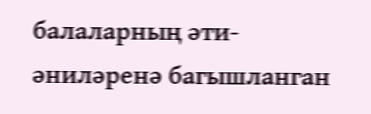балаларның әти-әниләренә багышланган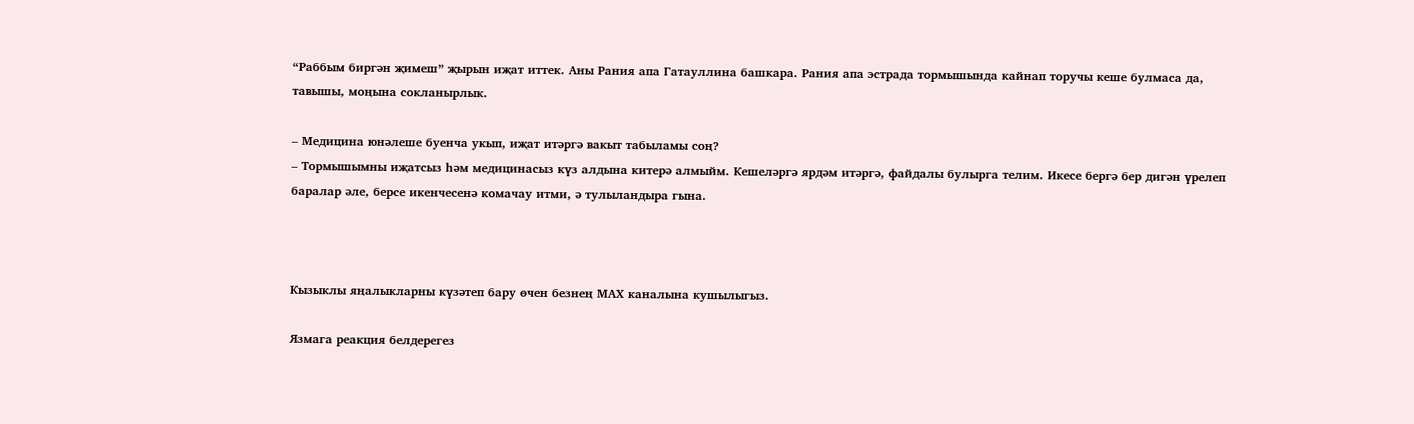“Раббым биргән җимеш” җырын иҗат иттек. Аны Рания апа Гатауллина башкара. Рания апа эстрада тормышында кайнап торучы кеше булмаса да, тавышы, моңына сокланырлык.

– Медицина юнәлеше буенча укып, иҗат итәргә вакыт табыламы соң?
– Тормышымны иҗатсыз һәм медицинасыз күз алдына китерә алмыйм. Кешеләргә ярдәм итәргә, файдалы булырга телим. Икесе бергә бер дигән үрелеп баралар әле, берсе икенчесенә комачау итми, ә тулыландыра гына.



Кызыклы яңалыкларны күзәтеп бару өчен безнең МАХ каналына кушылыгыз.

Язмага реакция белдерегез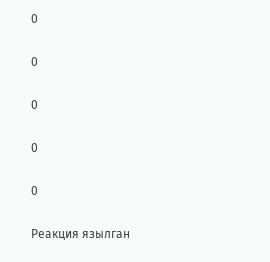0

0

0

0

0

Реакция язылган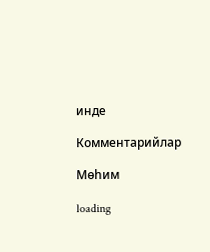инде

Комментарийлар

Мөһим

loading